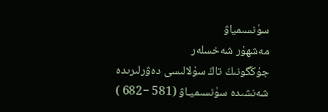سۈنسىمياۋ
مەشھۇر شەخسلەر
جۇڭگونىڭ تاڭ سۇلالىسى دەۋرلىرىدە شەنشىدە سۈنسىميـاۋ (581 −682 )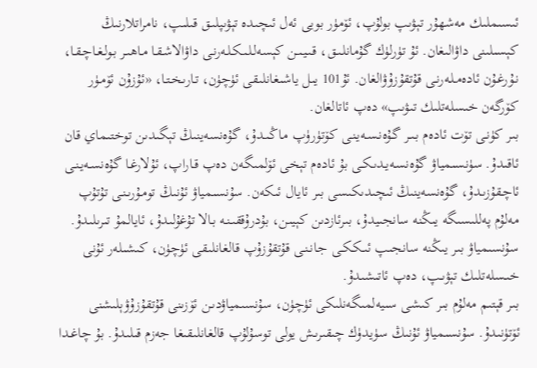ئىسىملىك مەشھۇر تېۋىپ بولۇپ، ئۆمۈر بويى ئەل ئىچىدە تېۋىپلىـق قىلىپ، نامراتلارنىڭ كېسىلىنى داۋالىغان. ئۇ تۈرلۈك گۇمانلـىـق، قـىـيـىـن كېسەلـلـىـكـلـەرنـى داۋالاشـقـا مـاھىـر بـولـغـاچـقـا، نـۇرغـۇن ئادەمـلـەرنـى قۇتقۇزۇۋالغان. ئۇ101 يىل ياشىغانلىقى ئۈچۈن، تـارىـخـتـا، «ئۇزۇن ئۆمـۈر كۆرگەن خىسلەتلىك تىۋىپ» دەپ ئاتالغان.
بىر كۈنـى تۆت ئادەم بـىـر گـۇەنـسـەيـنـى كۆتۈرۈپ مـاڭـىـدۇ، گۇەنسەينىڭ تېگىدىن توختىماي قان ئاقىدۇ. سۈنسىمياۋ گۇەنسـەيـدىـكـى بۇ ئادەم تېخى ئۆلمىگەن دەپ قـاراپ، ئۇلارغـا گۇەنسـەيـنـى ئاچـقۇزىـدۇ، گۇەنسەينىڭ ئىچىدىكىسى بىر ئايال ئىكەن. سۇنسىمياۋ ئۇنىڭ تومـۇرىـنـى تۇتۇپ مەلۇم پەللىسىگە يىڭنە سانجىيدۇ، بىرئازدىن كېيىن، بۇدرۇققىـنـە بـالا تۇغۇلىدۇ، ئايالمۇ تىرىلىدۇ. سۇنسىمياۋ بىر يىڭنە سانجىپ ئىـكـكـى جـانـنـى قۇتقۇزۇپ قالغانلىقى ئۈچۈن، كىشىلەر ئۇنى خىـسلەتلىك تېۋىـپ، دەپ ئاتىشىدۇ.
بىر قېتىم مەلۇم بىر كىشى سىيەلمىگەنلىكى ئۈچۈن، سۇنسىمياۋدىـن ئۆزىنى قۇتقۇزۇۋېلىشنى ئۆتۈنىدۇ. سۇنسىمياۋ ئۇنىڭ سۈيدۈك چىقىرىـش يولى توسۇلۇپ قالغانلىقىغا جەزم قىلىدۇ. بۇ چاغـدا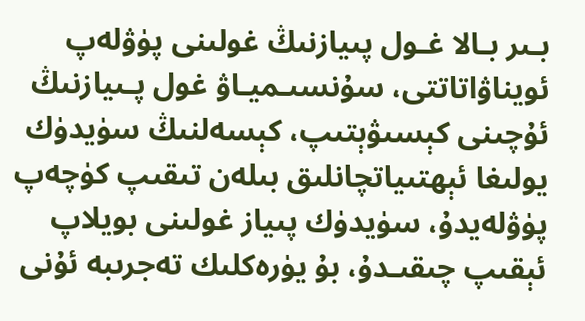بـىر بـالا غـول پىيازنىڭ غولىنى پۈۋلەپ ئويناۋاتاتتى، سۇنسىـميـاۋ غول پـىيازنىڭ ئۇچىنى كېسىۋېتىپ، كېسەلنىڭ سۈيدۈك يولىغا ئېھتىياتچانلىق بىلەن تىقىپ كۈچەپ پۈۋلەيدۇ، سۈيدۈك پىياز غولىنى بويلاپ ئېقىپ چىقىـدۇ، بۇ يۈرەكلىك تەجرىبە ئۇنى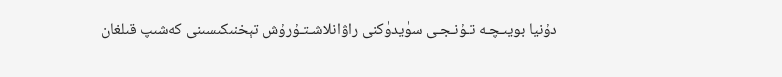دۇنيا بويىـچـە تـۇنـجـى سۈيدۈكنى راۋانلاشـتـۇرۇش تېخنىكىسىنى كەشىپ قىلغان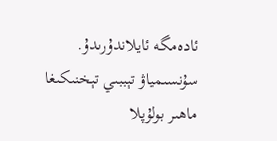ئادەمگە ئايلاندۇرىدۇ.
سۇنسىمياۋ تېببىي تېخنىكىغا ماھىر بولۇپلا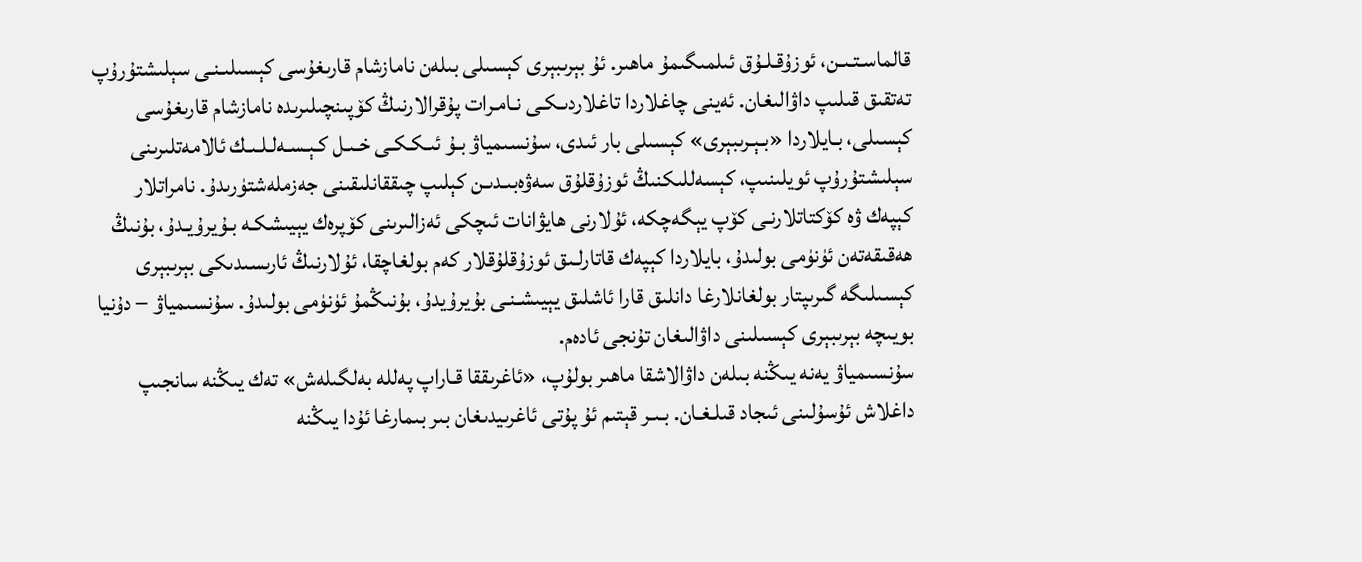قالماسـتـىـن، ئوزۇقـلـۇق ئىلمىگىمۇ ماھىر. ئۇ بېرىبېرى كېسىلى بىلەن نامازشام قارىغۇسى كېسىلىـنـى سېلىشتۇرۇپ تەتقىق قىلىپ داۋالىغان. ئەينى چاغلاردا تاغلاردىـكـى نـامـرات پۇقرالارنىڭ كۆپىنچىلىرىدە نامازشام قارىغۇسى كېسىلى، بـايلاردا «بـېـرىبېرى» كېسىلى بار ئىدى، سۇنسىمياۋ بـۇ ئىـكـكـى خـىـل كـېـسـەلـلـىـك ئالامەتلىرىنى سېلىشتۇرۇپ ئويلىنىپ، كېسەللىكنىڭ ئوزۇقلۇق سەۋەبىـدىـن كېلىپ چىققانلىقىنى جەزملەشتۈرىدۇ. نامراتلار كېپەك ۋە كۆكتاتلارنـى كۆپ يېگەچكە، ئۇلارنى ھايۋانات ئىچكى ئەزالىرىنى كۆپرەك يېيىشكـە بـۇيرۇيـدۇ، بۇنىڭ ھەقىقەتەن ئۈنۈمى بولىدۇ، بايلاردا كېپەك قاتارلـىق ئوزۇقلۇقلار كەم بولغاچقا، ئۇلارنىڭ ئارىسىدىكى بېرىبېرى كېسىلىگە گىرىپتار بولغانلارغا دانلىق قارا ئاشلىق يېيىشـنـى بۇيرۇيدۇ، بۇنىڭمۇ ئۈنۈمى بولىدۇ. سۇنسىمياۋ − دۇنيا بويىچە بېرىبېرى كېسىلىنى داۋالىغان تۇنجى ئادەم.
سۇنسىمياۋ يەنە يىڭنە بىلەن داۋالاشقا ماھىر بولۇپ، «ئاغرىققا قـاراپ پەللە بەلگىلەش» تەك يىڭنە سانجىپ داغلاش ئۇسۇلىنى ئىجاد قىلـغـان. بـىـر قېتىم ئۇ پۇتى ئاغرىيدىغان بىر بىمارغا ئۇدا يىڭنە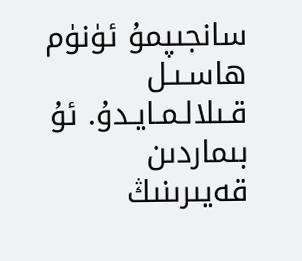سانجىپمۇ ئۈنۈم ھاسـىـل قـىلالـمـايـدۇ. ئۇ بىماردىن قەيىرىنىڭ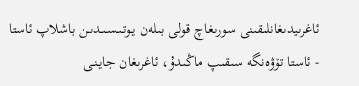ئاغرىيدىغانلىقىنى سورىغاچ قولى بىلەن يـوتـىـسـىـدىـن باشلاپ ئاستا - ئاستا تۆۋەنگە سىقىپ ماڭىدۇ، ئاغرىغان جايـنـى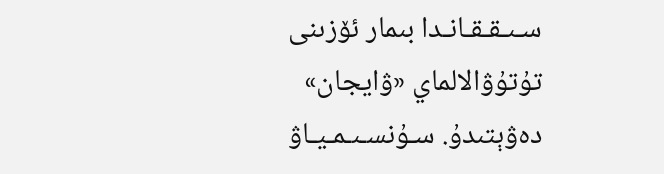سـىـقـقـانـدا بىمار ئۆزىنى تۇتۇۋالالماي «ۋايجان» دەۋېتىدۇ. سـۇنسـىـمـيـاۋ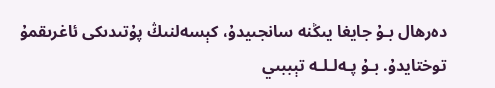دەرھال بـۇ جايغا يىڭنە سانجىيدۇ، كېسەلنىڭ پۇتىدىكى ئاغرىقمۇ توختايدۇ. بـۇ پـەلـلـە تېببىي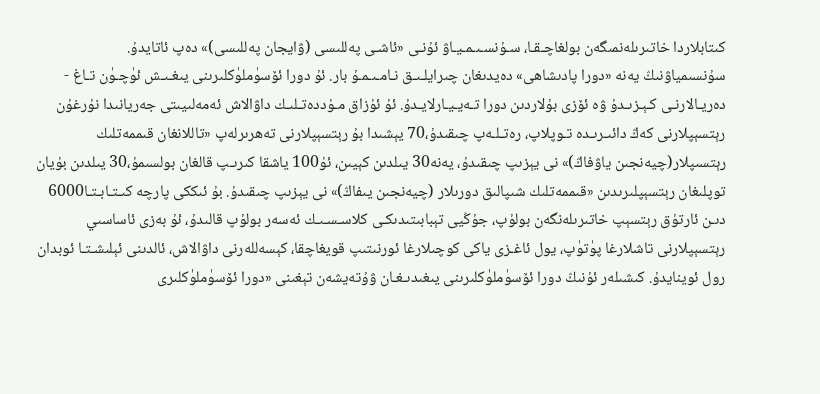كىتابلاردا خاتىرىلەنمىگەن بولغاچـقـا، سـۇنسـىـمـيـاۋ ئۇنـى «ئاشـى پەللىسى (ۋايجان پەللىسى)» دەپ ئاتايدۇ.
سۇنسىمياۋنىڭ يەنە «دورا پادىشاھى» دەيدىغان چىرايلـىـق نـامـىـمـۇ بار. ئۇ دورا ئۆسۈملۈكلىرىنى يىغـىـش ئۈچـۈن تـاغ - دەريـالارنـى كـېـزىـدۇ ۋە ئۆزى بۇلاردىن دورا تـەيـيـارلايـدۇ. ئۇ ئۇزاق مـۇددەتـلىـك داۋالاش ئەمەلىيىتى جەريانىدا نۇرغۇن رېتسېپلارنى كەڭ دائىـرىـدە تـوپلاپ، رەتـلـەپ چىقىدۇ،70 يېشىدا بۇ رېتسېپلارنى تەھرىرلەپ «تاللانغان قىممەتلىك رېتسىپلار(چيەنجىن ياۋفاڭ)» نى يېزىپ چىقىدۇ، يەنە30 يىلدىن كېيىن، ئۇ100 ياشقا كىرىـپ قالغان بولسىمۇ،30 يىلدىن بۇيان توپلىغان رېتسېپلىرىدىن «قىممەتلىك شىپالىق دورىلار (چيەنجىن يىفاڭ)» نى يېزىپ چىقىدۇ. بۇ ئىككى پارچە كىـتـابـتـا6000 دىـن ئارتۇق رېتسېپ خاتىرىلەنگەن بولۇپ، جۇڭيى تېبابىتىدىكـى كلاسـسـىـك ئەسەر بولۇپ قالىدۇ، ئۇ بەزى ئاساسىي رېتسېپلارنى تاشلارغا پۈتۈپ، يول ئاغـزى ياكى كوچىلارغا ئورنىتىپ قويغاچقا، كېسەللەرنى داۋالاش، ئالدىنى ئېلىشـتـا ئوبدان رول ئوينايدۇ. كىشىلەر ئۇنىڭ دورا ئۆسۈملۈكلىرىنى يىغىدىـغـان ۋۇتەيشەن تېغىنى «دورا ئۆسۈملۈكلىرى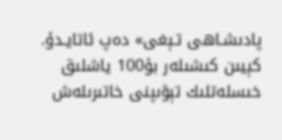پادىشـاھى تـېغى» دەپ ئاتايـدۇ. كېيىن كىشىلەر بۇ100 ياشلىق خىسلەتلىك تېۋىپنى خاتىرىلەش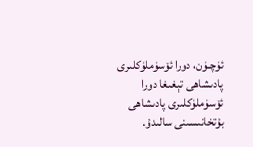ئۈچـۈن، دورا ئۆسۈملۈكلىرى پادىشاھى تېغىغا دورا ئۆسۈملۈكلىرى پادىشاھى بۇتخانىسىنى سالىدۇ.